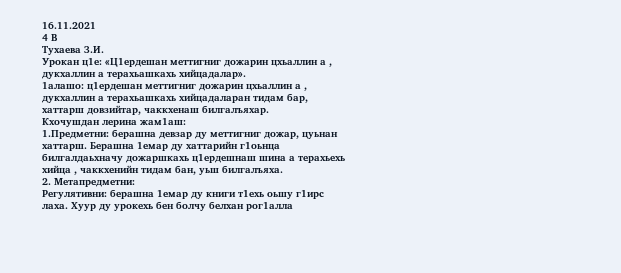16.11.2021
4 В
Тухаева З.И.
Урокан ц1е: «Ц1ердешан меттигниг дожарин цхьаллин а , дукхаллин а терахьашкахь хийцадалар».
1алашо: ц1ердешан меттигниг дожарин цхьаллин а , дукхаллин а терахьашкахь хийцадаларан тидам бар, хаттарш довзийтар, чаккхенаш билгалъяхар.
Кхочушдан лерина жам1аш:
1.Предметни: берашна девзар ду меттигниг дожар, цуьнан хаттарш. Берашна 1емар ду хаттарийн г1оьнца билгалдаьхначу дожаршкахь ц1ердешнаш шина а терахьехь хийца , чаккхенийн тидам бан, уьш билгалъяха.
2. Метапредметни:
Регулятивни: берашна 1емар ду книги т1ехь оьшу г1ирс лаха. Хуур ду урокехь бен болчу белхан рог1алла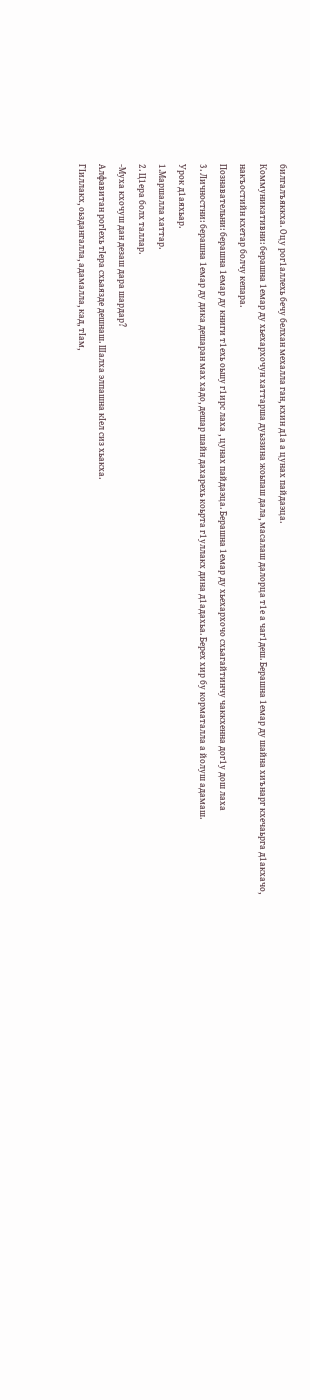билгалъяккха. Оцу рог1аллехь бечу белхан мехалла ган, кхин д1а а цунах пайдаэца.
Коммуникативни: берашна 1емар ду хьехархочун хаттарша дуьззина жоьпаш дала, масалаш далорца т1е а чаг1деш. Берашна 1емар ду шайна хиънарг кхечаьрга д1акхачо, накъостийн кхетар болчу кепара.
Познавательни: берашна 1емар ду книги т1ехь оьшу г1ирс лаха , цунах пайдаэца. Берашна 1емар ду хьехархочо схьагайтинчу чаккхенна дог1у дош лаха
3. Личностни: берашна 1емар ду дика дешаран мах хадо, дешар шайн дахарехь коьрта г1уллакх дина д1адахьа. Берех хир бу корматалла а йолуш адамаш.
Урок д1аяхьар.
1.Маршалла хаттар.
2. Ц1ера болх таллар.
-Муха кхочуш дан дезаш дара шардар?
Алфавитан рогIехь тIера схьаязде дешнаш. Шалха элпашна кIел сиз хьакха.
ГIиллакх, оьздангалла, адамалла, кад, тIам,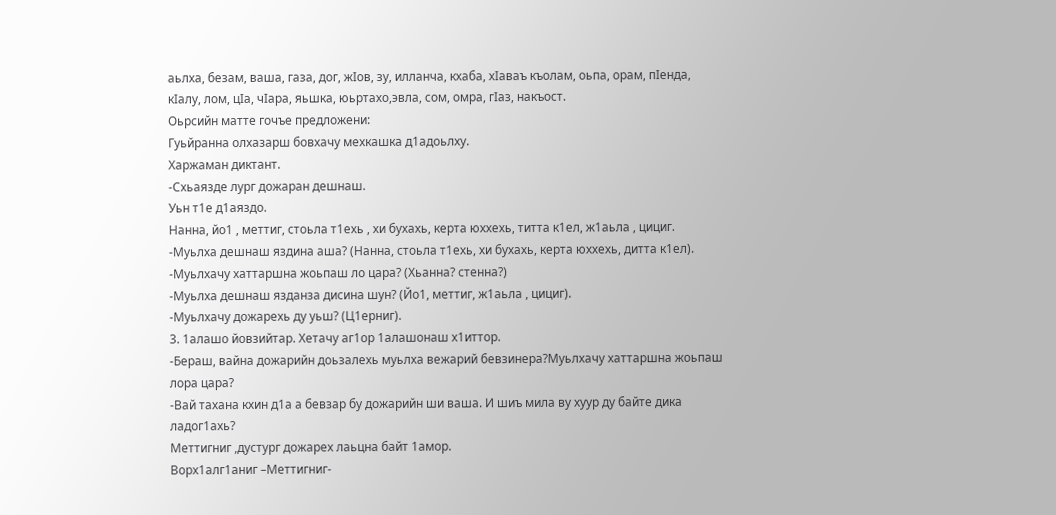аьлха, безам, ваша, газа, дог, жIов, зу, илланча, кхаба, хIаваъ къолам, оьпа, орам, пIенда, кIалу, лом, цIа, чIара, яьшка, юьртахо,эвла, сом, омра, гIаз, накъост.
Оьрсийн матте гочъе предложени:
Гуьйранна олхазарш бовхачу мехкашка д1адоьлху.
Харжаман диктант.
-Схьаязде лург дожаран дешнаш.
Уьн т1е д1аяздо.
Нанна, йо1 , меттиг, стоьла т1ехь , хи бухахь, керта юххехь, титта к1ел, ж1аьла , цициг.
-Муьлха дешнаш яздина аша? (Нанна, стоьла т1ехь, хи бухахь, керта юххехь, дитта к1ел).
-Муьлхачу хаттаршна жоьпаш ло цара? (Хьанна? стенна?)
-Муьлха дешнаш язданза дисина шун? (Йо1, меттиг, ж1аьла , цициг).
-Муьлхачу дожарехь ду уьш? (Ц1ерниг).
3. 1алашо йовзийтар. Хетачу аг1ор 1алашонаш х1иттор.
-Бераш, вайна дожарийн доьзалехь муьлха вежарий бевзинера?Муьлхачу хаттаршна жоьпаш лора цара?
-Вай тахана кхин д1а а бевзар бу дожарийн ши ваша. И шиъ мила ву хуур ду байте дика ладог1ахь?
Меттигниг ,дустург дожарех лаьцна байт 1амор.
Ворх1алг1аниг –Меттигниг-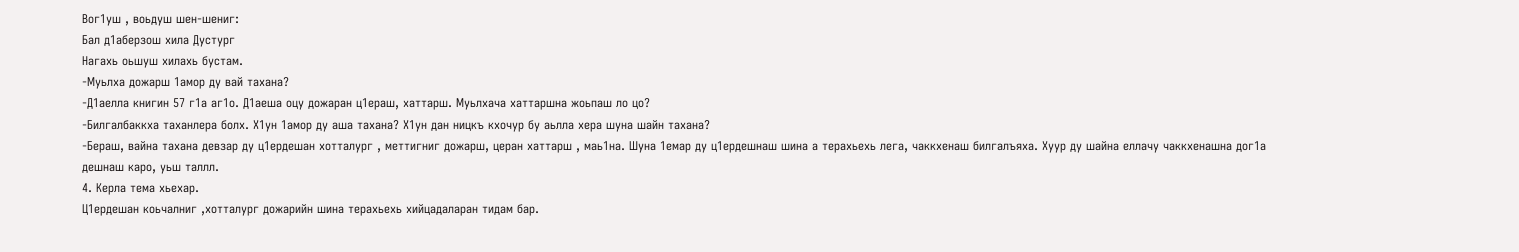Вог1уш , воьдуш шен-шениг:
Бал д1аберзош хила Дустург
Нагахь оьшуш хилахь бустам.
-Муьлха дожарш 1амор ду вай тахана?
-Д1аелла книгин 57 г1а аг1о. Д1аеша оцу дожаран ц1ераш, хаттарш. Муьлхача хаттаршна жоьпаш ло цо?
-Билгалбаккха таханлера болх. Х1ун 1амор ду аша тахана? Х1ун дан ницкъ кхочур бу аьлла хера шуна шайн тахана?
-Бераш, вайна тахана девзар ду ц1ердешан хотталург , меттигниг дожарш, церан хаттарш , маь1на. Шуна 1емар ду ц1ердешнаш шина а терахьехь лега, чаккхенаш билгалъяха. Хуур ду шайна еллачу чаккхенашна дог1а дешнаш каро, уьш таллл.
4. Керла тема хьехар.
Ц1ердешан коьчалниг ,хотталург дожарийн шина терахьехь хийцадаларан тидам бар.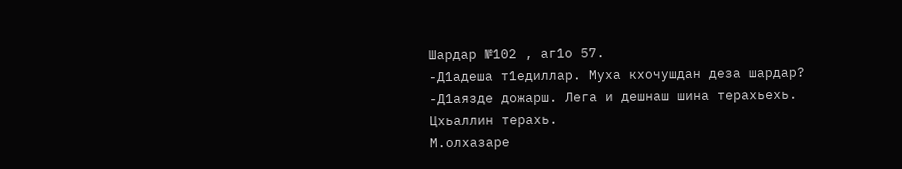Шардар №102 , аг1о 57.
-Д1адеша т1едиллар. Муха кхочушдан деза шардар?
-Д1аязде дожарш. Лега и дешнаш шина терахьехь.
Цхьаллин терахь.
М.олхазаре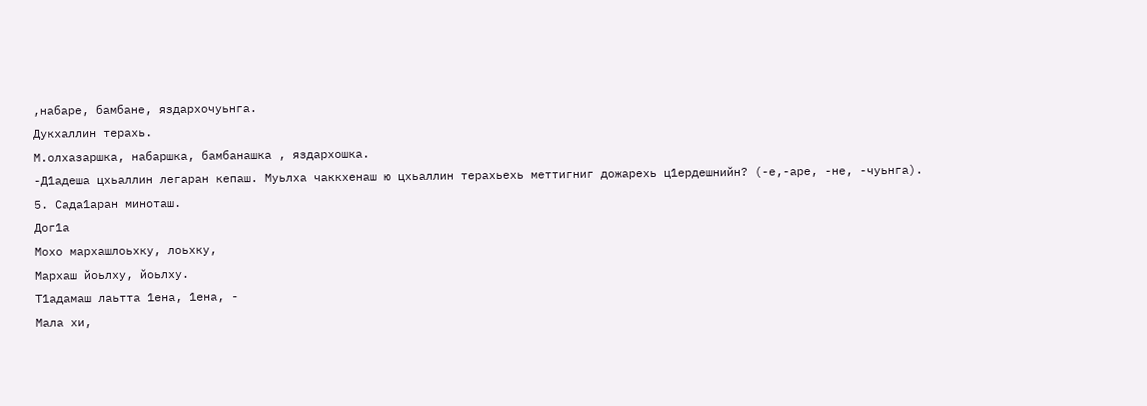,набаре, бамбане, яздархочуьнга.
Дукхаллин терахь.
М.олхазаршка, набаршка, бамбанашка , яздархошка.
-Д1адеша цхьаллин легаран кепаш. Муьлха чаккхенаш ю цхьаллин терахьехь меттигниг дожарехь ц1ердешнийн? (-е,-аре, -не, -чуьнга).
5. Сада1аран миноташ.
Дог1а
Мохо мархашлоьхку, лоьхку,
Мархаш йоьлху, йоьлху.
Т1адамаш лаьтта 1ена, 1ена, -
Мала хи,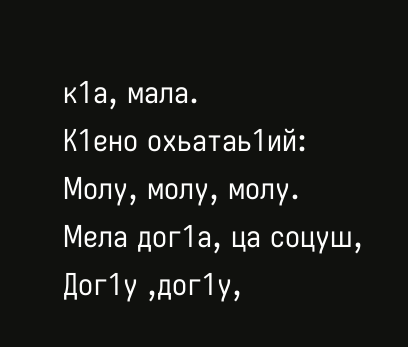к1а, мала.
К1ено охьатаь1ий:
Молу, молу, молу.
Мела дог1а, ца соцуш,
Дог1у ,дог1у,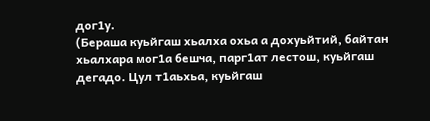дог1у.
(Бераша куьйгаш хьалха охьа а дохуьйтий, байтан хьалхара мог1а бешча, парг1ат лестош, куьйгаш дегадо. Цул т1аьхьа, куьйгаш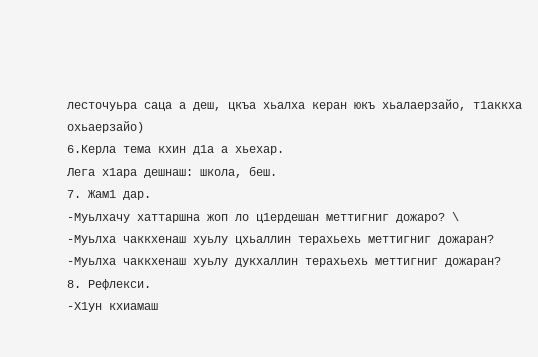лесточуьра саца а деш, цкъа хьалха керан юкъ хьалаерзайо, т1аккха охьаерзайо)
6.Керла тема кхин д1а а хьехар.
Лега х1ара дешнаш: школа, беш.
7. Жам1 дар.
-Муьлхачу хаттаршна жоп ло ц1ердешан меттигниг дожаро? \
-Муьлха чаккхенаш хуьлу цхьаллин терахьехь меттигниг дожаран?
-Муьлха чаккхенаш хуьлу дукхаллин терахьехь меттигниг дожаран?
8. Рефлекси.
-Х1ун кхиамаш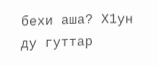бехи аша? Х1ун ду гуттар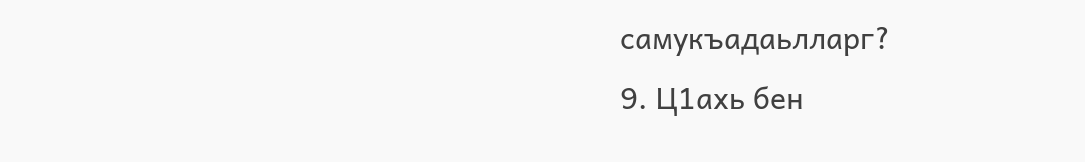самукъадаьлларг?
9. Ц1ахь бен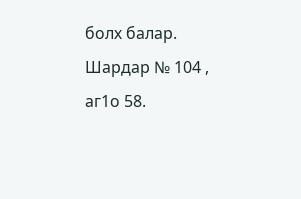болх балар.
Шардар № 104 , аг1о 58.